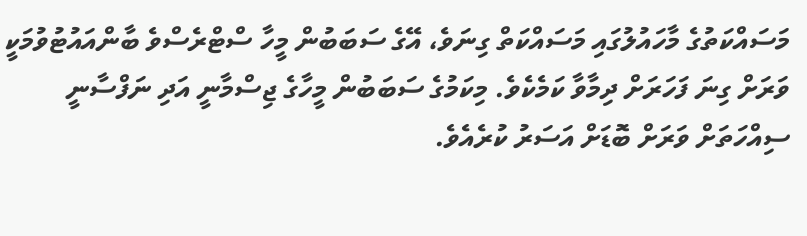މަސައްކަތުގެ މާހައުލުގައި މަސައްކަތް ގިނަވެ، އޭގެ ސަބަބުން މީހާ ސްޓްރެސްވެ ބާންއައުޓުވުމަކީ ވަރަށް ގިނަ ފަހަރަށް ދިމާވާ ކަމެކެވެ. މިކަމުގެ ސަބަބުން މީހާގެ ޖިސްމާނީ އަދި ނަފްސާނީ ސިއްހަތަށް ވަރަށް ބޮޑަށް އަސަރު ކުރެއެވެ.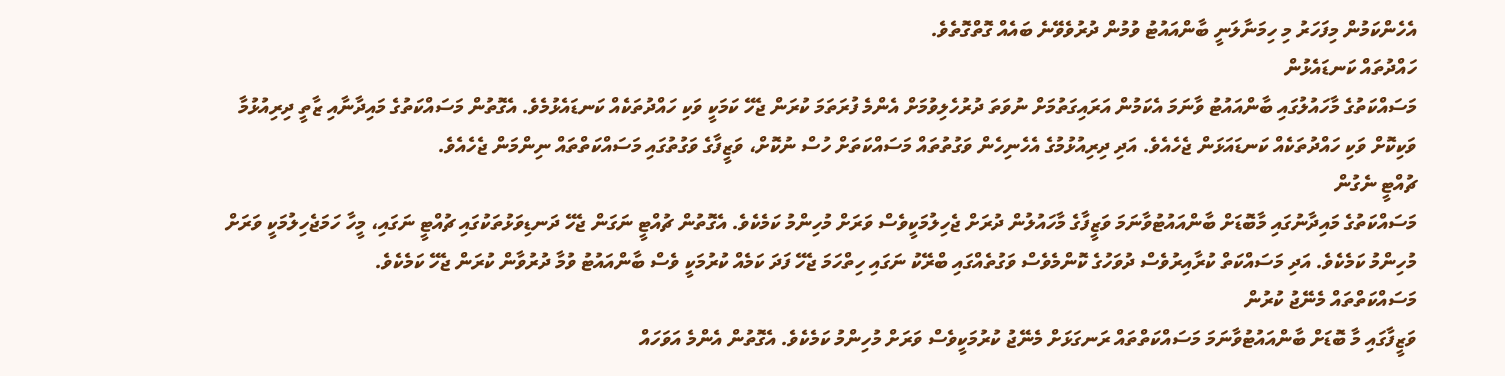އެހެންކަމުން މިފަހަރު މި ހިމަނާލަނީ ބާންއައުޓު ވުމުން ދުރުވެވޭނެ ބައެއް ގޮތްގޮތެވެ.
ހައްދުތައް ކަނޑައެޅުން
މަސައްކަތުގެ މާހައުލުގައި ބާންއައުޓު ވާނަމަ އެކަމުން އަރައިގަތުމަށް ނުވަތަ ދުރުހެލިވުމަށް އެންމެ ފުރަތަމަ ކުރަން ޖެހޭ ކަމަކީ ވަކި ހައްދުތަކެއް ކަނޑައެޅުމެވެ. އެގޮތުން މަސައްކަތުގެ މައިދާނާއި ޒާތީ ދިރިއުޅުމާ ވަކިކޮށް ވަކި ހައްދުތަކެއް ކަނޑައަޅަން ޖެހެއެވެ. އަދި ދިރިއުޅުމުގެ އެހެނިހެން ވަގުތުތައް މަސައްކަތަށް ހުސް ނުކޮށް، ވަޒީފާގެ ވަގުތުގައި މަސައްކަތްތައް ނިންމަން ޖެހެއެވެ.
ޗުއްޓީ ނެގުން
މަސައްކަތުގެ މައިދާނުގައި މާބޮޑަށް ބާންއައުޓުވާނަމަ ވަޒީފާގެ މާހައުލުން ދުރަށް ޖެހިލުމަކީވެސް ވަރަށް މުހިންމު ކަމެކެވެ. އެގޮތުން ޗުއްޓީ ނަގަން ޖެހޭ ދަނޑިވަޅުތަކުގައި ޗުއްޓީ ނަގައި، މީހާ ހަމަޖެހިލުމަކީ ވަރަށް މުހިންމު ކަމެކެވެ. އަދި މަސައްކަތް ކުރާއިރުވެސް ދުވަހުގެ ކޮންމެވެސް ވަގުތެއްގައި ބްރޭކު ނަގައި ހިތްހަމަ ޖެހޭ ފަދަ ކަމެއް ކުރުމަކީ ވެސް ބާންއައުޓު ވުމާ ދުރުވާން ކުރަން ޖެހޭ ކަމެކެވެ.
މަސައްކަތްތައް މެނޭޖު ކުރުން
ވަޒީފާގައި މާ ބޮޑަށް ބާންއައުޓުވާނަމަ މަސައްކަތްތައް ރަނގަޅަށް މެނޭޖު ކުރުމަކީވެސް ވަރަށް މުހިންމު ކަމެކެވެ. އެގޮތުން އެންމެ އަވަހައް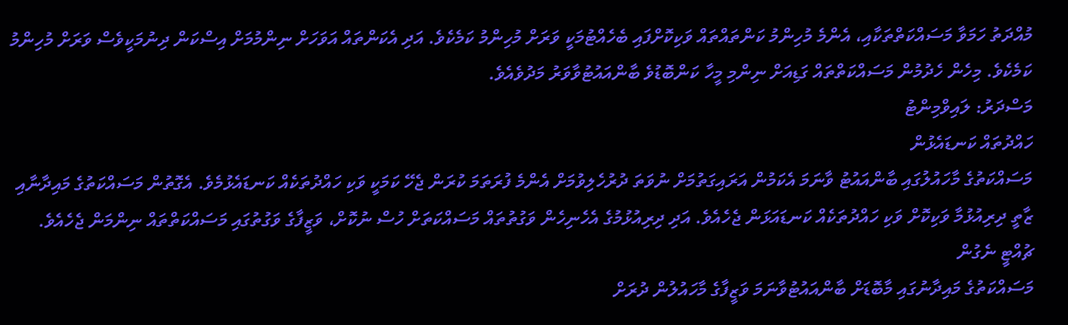މުއްދަތު ހަމަވާ މަސައްކަތްތަކާއި، އެންމެ މުހިންމު ކަންތައްތައް ވަކިކޮށްފައި ބެހެއްޓުމަކީ ވަރަށް މުހިންމު ކަމެކެވެ. އަދި އެކަންތައް އަވަހަށް ނިންމުމަށް އިސްކަން ދިނުމަކީވެސް ވަރަށް މުހިންމު ކަމެކެވެ. މިހެން ހެދުމުން މަސައްކަތްތައް ގަޑިއަށް ނިންމި މީހާ ކަންބޮޑުވެ ބާންއައުޓުވާވަރު މަދުވެއެވެ.
މަސްދަރު: ލައިވްމިންޓު
ހައްދުތައް ކަނޑައެޅުން
މަސައްކަތުގެ މާހައުލުގައި ބާންއައުޓު ވާނަމަ އެކަމުން އަރައިގަތުމަށް ނުވަތަ ދުރުހެލިވުމަށް އެންމެ ފުރަތަމަ ކުރަން ޖެހޭ ކަމަކީ ވަކި ހައްދުތަކެއް ކަނޑައެޅުމެވެ. އެގޮތުން މަސައްކަތުގެ މައިދާނާއި ޒާތީ ދިރިއުޅުމާ ވަކިކޮށް ވަކި ހައްދުތަކެއް ކަނޑައަޅަން ޖެހެއެވެ. އަދި ދިރިއުޅުމުގެ އެހެނިހެން ވަގުތުތައް މަސައްކަތަށް ހުސް ނުކޮށް، ވަޒީފާގެ ވަގުތުގައި މަސައްކަތްތައް ނިންމަން ޖެހެއެވެ.
ޗުއްޓީ ނެގުން
މަސައްކަތުގެ މައިދާނުގައި މާބޮޑަށް ބާންއައުޓުވާނަމަ ވަޒީފާގެ މާހައުލުން ދުރަށް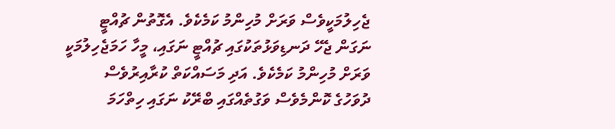ޖެހިލުމަކީވެސް ވަރަށް މުހިންމު ކަމެކެވެ. އެގޮތުން ޗުއްޓީ ނަގަން ޖެހޭ ދަނޑިވަޅުތަކުގައި ޗުއްޓީ ނަގައި، މީހާ ހަމަޖެހިލުމަކީ ވަރަށް މުހިންމު ކަމެކެވެ. އަދި މަސައްކަތް ކުރާއިރުވެސް ދުވަހުގެ ކޮންމެވެސް ވަގުތެއްގައި ބްރޭކު ނަގައި ހިތްހަމަ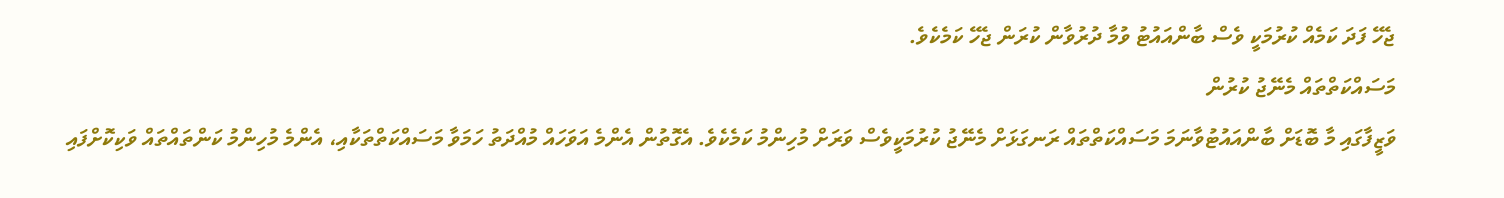ޖެހޭ ފަދަ ކަމެއް ކުރުމަކީ ވެސް ބާންއައުޓު ވުމާ ދުރުވާން ކުރަން ޖެހޭ ކަމެކެވެ.
މަސައްކަތްތައް މެނޭޖު ކުރުން
ވަޒީފާގައި މާ ބޮޑަށް ބާންއައުޓުވާނަމަ މަސައްކަތްތައް ރަނގަޅަށް މެނޭޖު ކުރުމަކީވެސް ވަރަށް މުހިންމު ކަމެކެވެ. އެގޮތުން އެންމެ އަވަހައް މުއްދަތު ހަމަވާ މަސައްކަތްތަކާއި، އެންމެ މުހިންމު ކަންތައްތައް ވަކިކޮށްފައި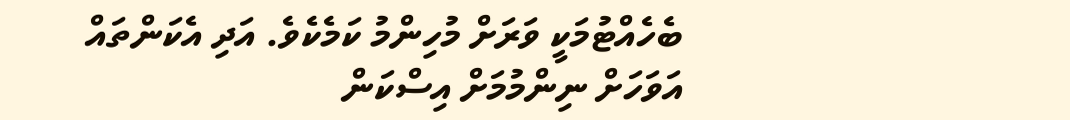ބެހެއްޓުމަކީ ވަރަށް މުހިންމު ކަމެކެވެ. އަދި އެކަންތައް އަވަހަށް ނިންމުމަށް އިސްކަން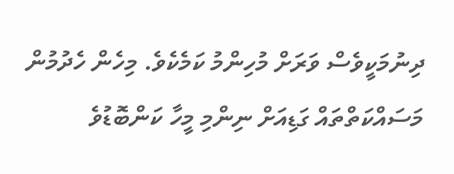ދިނުމަކީވެސް ވަރަށް މުހިންމު ކަމެކެވެ. މިހެން ހެދުމުން މަސައްކަތްތައް ގަޑިއަށް ނިންމި މީހާ ކަންބޮޑުވެ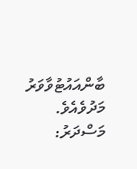ބާންއައުޓުވާވަރު މަދުވެއެވެ.
މަސްދަރު: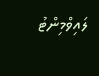ލައިވްމިންޓު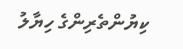ކިޔުންތެރިންގެ ހިޔާލު